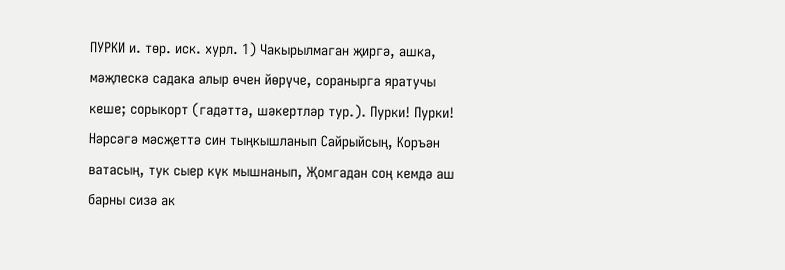ПУРКИ и. төр. иск. хурл. 1) Чакырылмаган җиргә, ашка, мәҗлескә садака алыр өчен йөрүче, соранырга яратучы кеше; сорыкорт (гадәттә, шәкертләр тур.). Пурки! Пурки! Нәрсәгә мәсҗеттә син тыңкышланып Сайрыйсың, Коръән ватасың, тук сыер күк мышнанып, Җомгадан соң кемдә аш барны сизә ак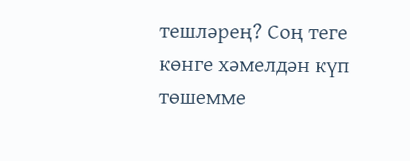тешләрең? Соң теге көнге хәмелдән күп төшемме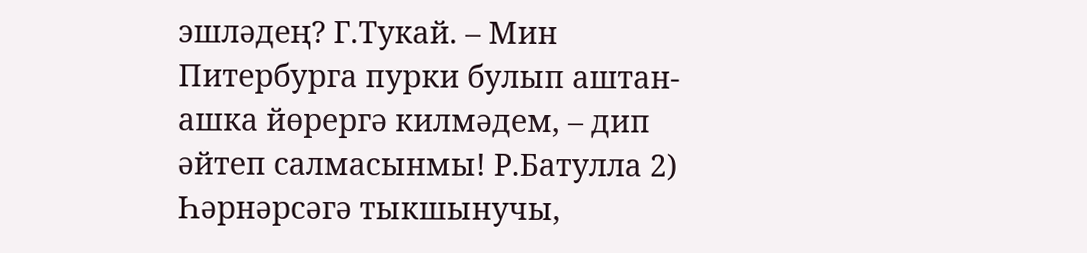эшләдең? Г.Тукай. – Мин Питербурга пурки булып аштан-ашка йөрергә килмәдем, – дип әйтеп салмасынмы! Р.Батулла 2) Һәрнәрсәгә тыкшынучы,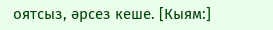оятсыз, әрсез кеше. [Кыям:]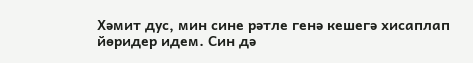Хәмит дус, мин сине рәтле генә кешегә хисаплап йөридер идем. Син дә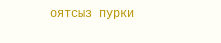оятсыз пурки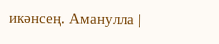икәнсең. Аманулла |